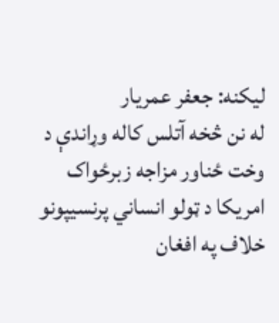لیکنه: جعفر عمریار
له نن څخه آتلس کاله وړاندې د وخت ځناور مزاجه زبرځواک امریکا د ټولو انساني پرنسیپونو خلاف په افغان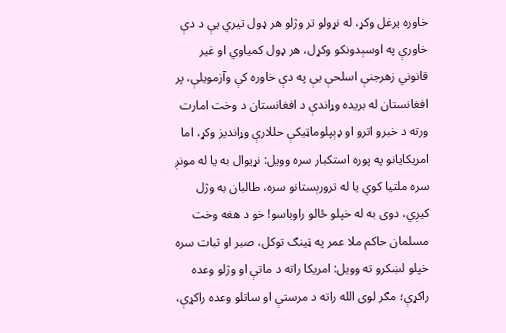خاوره یرغل وکړ، له نړولو تر وژلو هر ډول تیري یې د دې خاورې په اوسېدونکو وکړل، هر ډول کمیاوي او غیر قانوني زهرجنې اسلحې یې په دې خاوره کې وآزمویلې، پر افغانستان له بریده وړاندې د افغانستان د وخت امارت ورته د خبرو اترو او ډېپلوماټیکې حللارې وړاندیز وکړ، اما امریکایانو په پوره استکبار سره وویل: نړیوال به یا له مونږ سره ملتیا کوي یا له ترورېستانو سره، طالبان به وژل کیږي، دوی به له خپلو ځالو راوباسو! خو د هغه وخت مسلمان حاکم ملا عمر په ټینګ توکل، صبر او ثبات سره خپلو لښکرو ته وویل: امریکا راته د ماتې او وژلو وعده راکړې؛ مګر لوی الله راته د مرستې او ساتلو وعده راکړې،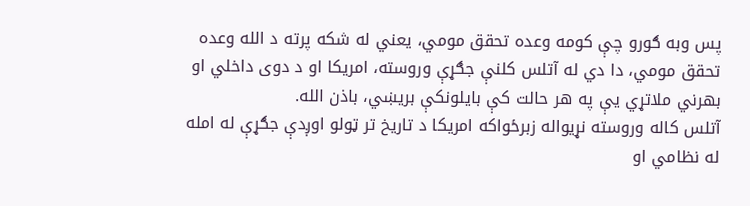پس وبه ګورو چې کومه وعده تحقق مومي، یعني له شکه پرته د الله وعده تحقق مومي، دا دي له آتلس کلنې جګړې وروسته، امریکا او د دوی داخلي او بهرني ملاتړي یې په هر حالت کې بایلونکې بريښي، باذن الله.
آتلس کاله وروسته نړیواله زبرځواکه امریکا د تاریخ تر ټولو اوږدې جګړې له امله له نظامي او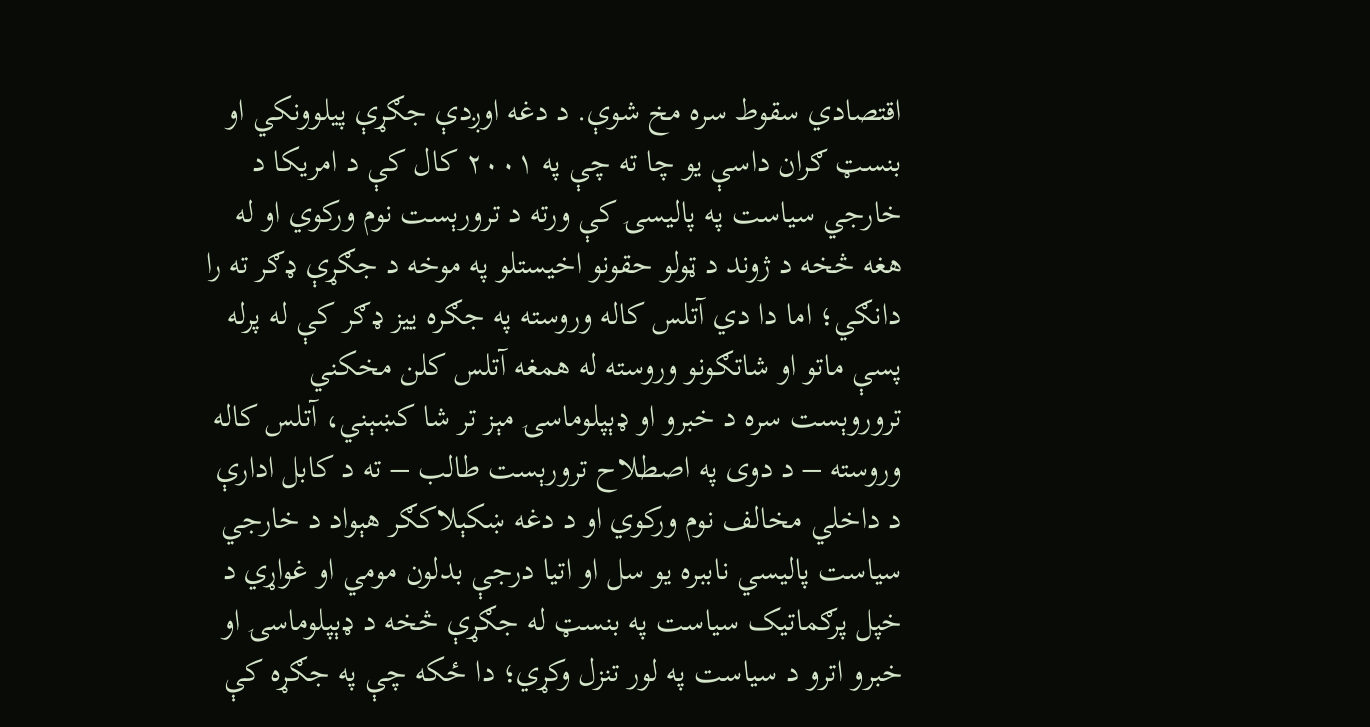اقتصادي سقوط سره مخ شوې. د دغه اوږدې جګړې پیلوونکي او بنسټ ګران داسې یو چا ته چې په ۲۰۰۱ کال کې د امریکا د خارجي سیاست په پالیسۍ کې ورته د ترورېست نوم ورکوي او له هغه څخه د ژوند د ټولو حقونو اخیستلو په موخه د جګړې ډګر ته را دانګي؛ اما دا دي آتلس کاله وروسته په جګره ییز ډګر کې له پرله پسې ماتو او شاتګونو وروسته له همغه آتلس کلن مخکني تروروېست سره د خبرو او ډېپلوماسۍ مېز تر شا کښېني، آتلس کاله وروسته – د دوی په اصطلاح ترورېست طالب – ته د کابل ادارې د داخلي مخالف نوم ورکوي او د دغه ښکېلاکګر هېواد د خارجي سیاست پالیسي ناببره یو سل او اتیا درجې بدلون مومي او غواړي د خپل پرګماتیک سیاست په بنسټ له جګړې څخه د ډېپلوماسۍ او خبرو اترو د سیاست په لور تنزل وکړي؛ دا ځکه چې په جګړه کې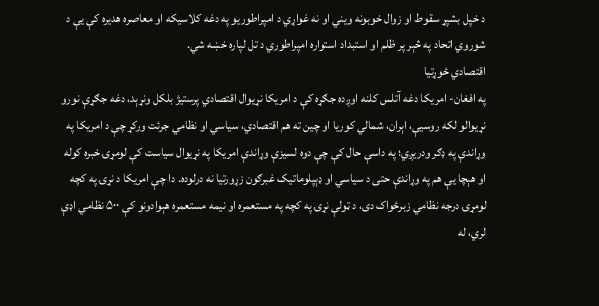د خپل بشپړ سقوط او زوال خوبونه ویني او نه غواړي د امپراطوریو په دغه کلاسیکه او معاصره هدیره کې یې د شوروي اتحاد په څېر پر ظلم او استبداد استواره امپراطوري د تل لپاره خښه شي.
اقتصادي ځوړتیا
په افغان- امریکا دغه آتلس کلنه اوږده جګړه کې د امریکا نړیوال اقتصادي پرستیژ بلکل ونړېد، دغه جګړې نورو نړیوالو لکه روسیې، اېران، شمالي کوریا او چین ته هم اقتصادي، سیاسي او نظامي جرئت ورکړ چې د امریکا په وړاندې په ډګر ودریږي؛ په داسې حال کې چې دوه لسیزې وړاندې امریکا په نړیوال سیاست کې لومړۍ خبره کوله او هېچا یې هم په وړاندې حتی د سیاسي او ډېپلوماتیک غبرګون زړورتیا نه درلوده. دا چې امریکا د نړۍ په کچه لومړۍ درجه نظامي زبرځواک دی، د ټولې نړۍ په کچه په مستعمره او نیمه مستعمره هېوادونو کې ۵۰۰ نظامي اډې لري، له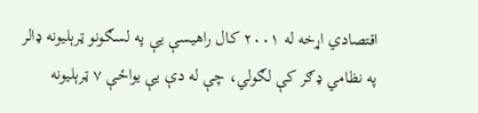اقتصادي اړخه له ۲۰۰۱ کال راهیسې یې په لسګونو ټرېلیونه ډالر په نظامي ډګر کې لګولي، چې له دې یې یواځې ۷ ټرېلیونه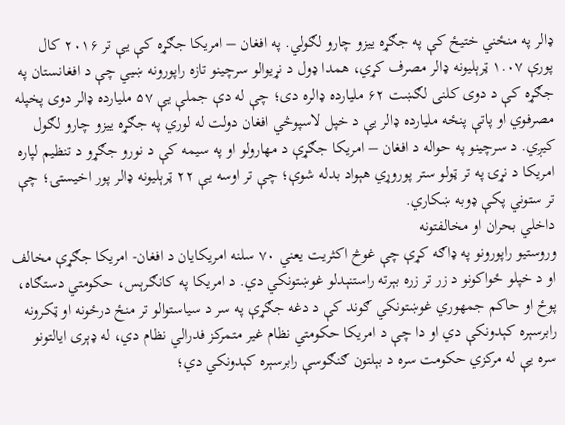ډالر په منځني ختیځ کې په جګړه یيزو چارو لګولي. په افغان – امریکا جګړه کې یې تر ۲۰۱۶ کال پورې ۱.۰۷ ټرېلیونه ډالر مصرف کړي، همدا ډول د نړیوالو سرچینو تازه راپورونه ښیي چې د افغانستان په جګړه کې د دوی کلنی لګښت ۶۲ ملیارده ډالره دی؛ چې له دې جملې یې ۵۷ ملیارده ډالر دوی پخپله مصرفوي او پاتې پنځه ملیارده ډالر یې د خپل لاسپوڅي افغان دولت له لوري په جګړه ییزو چارو لګول کیږي. د سرچینو په حواله د افغان – امریکا جګړې د مهارولو او په سیمه کې د نورو جګړو د تنظیم لپاره امریکا د نړۍ په تر ټولو ستر پوروړي هېواد بدله شوې؛ چې تر اوسه یې ۲۲ ټرېلیونه ډالر پور اخیستۍ؛ چې تر ستوني پکې ډوبه ښکاري.
داخلي بحران او مخالفتونه
وروستیو راپورونو په ډاګه کړې چې غوڅ اکثریت یعني ۷۰ سلنه امریکایان د افغان- امریکا جګړې مخالف او د خپلو ځواکونو د زر تر زره بېرته راستنېدلو غوښتونکي دي. د امریکا په کانګرېس، حکومتي دستګاه، پوځ او حاکم جمهوري غوښتونکي ګوند کې د دغه جګړې په سر د سیاستوالو تر منځ درځونه او ټکرونه رابرسېره کېدونکې دي او دا چې د امریکا حکومتي نظام غیر متمرکز فدرالي نظام دي، له ډېری ایالتونو سره یې له مرکزي حکومت سره د بېلتون ګنګوسې رابرسېره کېدونکي دي؛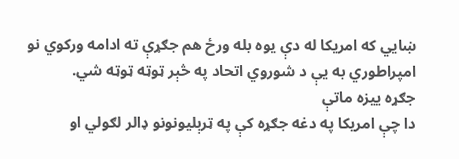ښایي که امریکا له دې یوه بله ورځ هم جګړې ته ادامه ورکوي نو امپراطوري به یې د شوروي اتحاد په څېر ټوټه ټوټه شي.
جګړه ییزه ماتې
دا چې امریکا په دغه جګړه کې په ټرېلیونونو ډالر لګولي او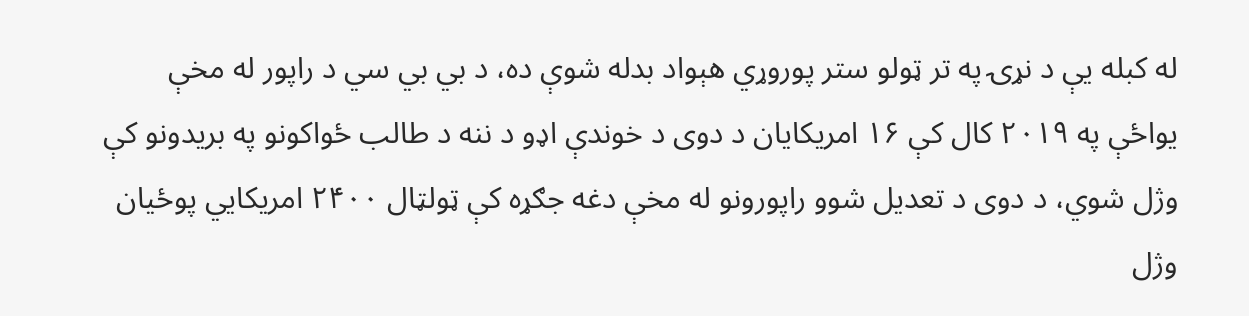له کبله یې د نړۍ په تر ټولو ستر پوروړي هېواد بدله شوې ده، د بي بي سي د راپور له مخې یواځې په ۲۰۱۹ کال کې ۱۶ امریکایان د دوی د خوندې اډو د ننه د طالب ځواکونو په بریدونو کې وژل شوي، د دوی د تعدیل شوو راپورونو له مخې دغه جګړه کې ټولټال ۲۴۰۰ امریکایي پوځیان وژل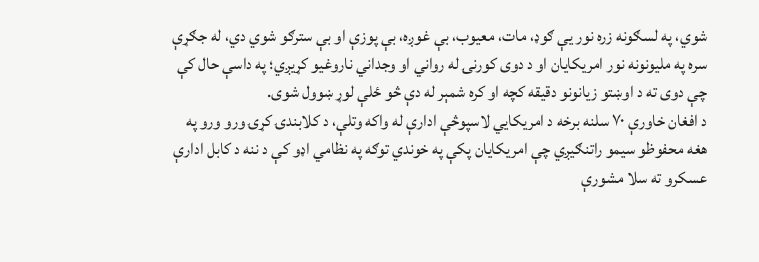شوي، په لسګونه زره نور یې ګوډ، مات، معیوب، بې غوږه، بې پوزې او بې سترګو شوي دي، له جګړې سره په ملیونونه نور امریکایان او د دوی کورنۍ له رواني او وجداني ناروغیو کړیږي؛ په داسې حال کې چې دوی ته د اوښتو زیانونو دقیقه کچه او کره شمېر له دې څو ځلې لوړ ښوول شوی.
د افغان خاورې ۷۰ سلنه برخه د امریکایي لاسپوڅې ادارې له واکه وتلې، د کلابندۍ کړۍ ورو ورو په هغه محفوظو سیمو راتنګیږي چې امریکایان پکې په خوندي توګه په نظامي اډو کې د ننه د کابل ادارې عسکرو ته سلا مشورې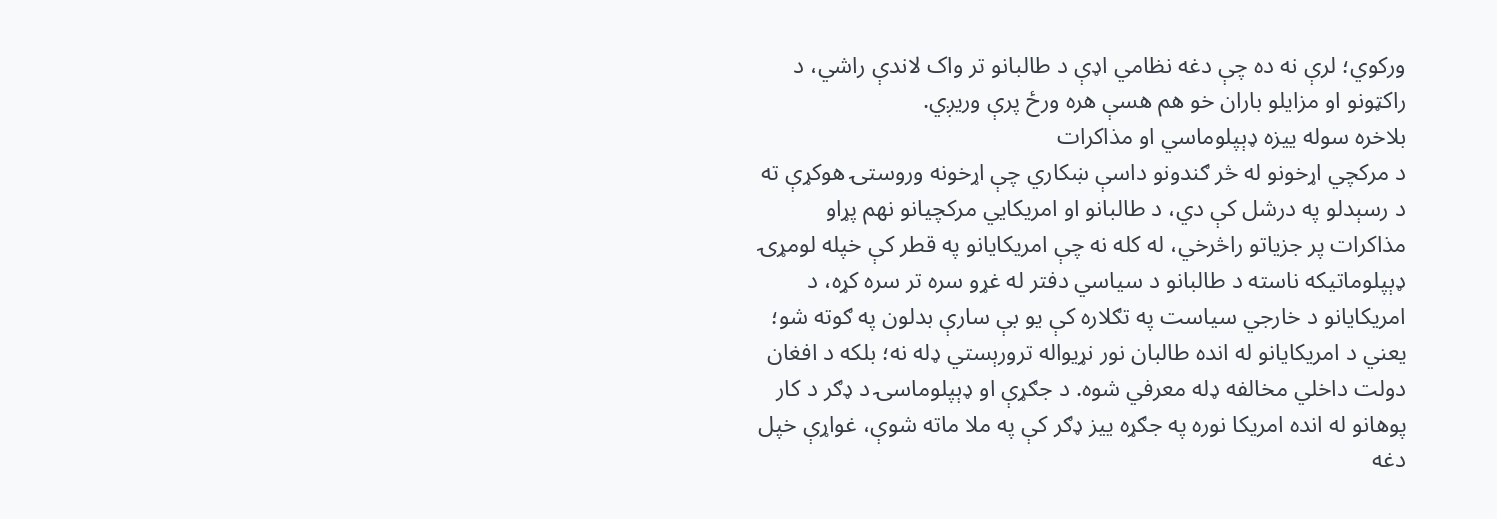ورکوي؛ لرې نه ده چې دغه نظامي اډې د طالبانو تر واک لاندې راشي، د راکټونو او مزایلو باران خو هم هسې هره ورځ پرې وریږي.
بلاخره سوله ییزه ډېپلوماسي او مذاکرات
د مرکچي اړخونو له څر ګندونو داسې ښکاري چې اړخونه وروستۍ هوکړې ته د رسېدلو په درشل کې دي، د طالبانو او امریکایي مرکچیانو نهم پړاو مذاکرات پر جزیاتو راڅرخي، له کله نه چې امریکایانو په قطر کې خپله لومړۍ ډېپلوماتیکه ناسته د طالبانو د سیاسي دفتر له غړو سره تر سره کړه، د امریکایانو د خارجي سیاست په تګلاره کې یو بې سارې بدلون په ګوته شو؛ یعني د امریکایانو له انده طالبان نور نړیواله ترورېستي ډله نه؛ بلکه د افغان دولت داخلي مخالفه ډله معرفي شوه. د جګړې او ډېپلوماسۍ د ډګر د کار پوهانو له انده امریکا نوره په جګړه ییز ډګر کې په ملا ماته شوې، غواړې خپل دغه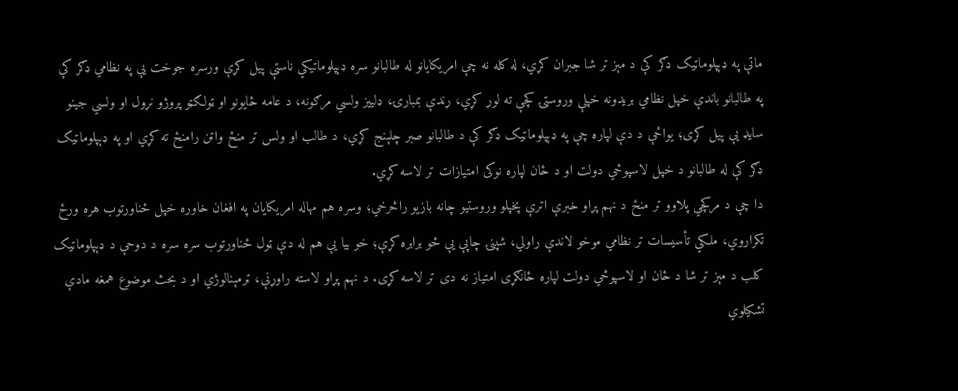ماتې په ډېپلوماټیک ډګر کې د مېز تر شا جبران کړي، له کله نه چې امریکایانو له طالبانو سره ډېپلوماتیکي ناستې پیل کړې ورسره جوخت یې په نظامي ډګر کې په طالبانو باندې خپل نظامي بریدونه خپلې وروستۍ کچې ته لوړ کړي، ړندې بمبارۍ، ډلییز ولسي مرګونه، د عامه ځایونو او ټولګټو پروژو نړول او ولسي جینو سایډ یې پیل کړی؛ یواځې د دې لپاره چې په ډېپلوماټیک ډګر کې د طالبانو صبر چلېنج کړي، د طالب او ولس تر منځ واټن رامنځ ته کړي او په ډېپلوماټیک ډګر کې له طالبانو د خپل لاسپوڅي دولت او د ځان لپاره نوکی امتیازات تر لاسه کړي.
دا چې د مرکچي پلاوو تر منځ د نهم پړاو خبرې اترې پخپلو وروستیو چانه بازیو راڅرخي؛ وسره هم مهاله امریکایان په افغان خاوره خپل ځناورتوب هره ورځ تکراروي، ملکي تأسیسات تر نظامي موخو لاندې راولي، شپنۍ چاپې یې څو برابره کړې؛ خو بیا یې هم له دې ټول ځناورتوب سره سره د دوحې د ډېپلوماټیک کلب د مېز تر شا د ځان او لاسپوڅي دولت لپاره ځانګړی امتیاز نه دی تر لاسه کړی. د نهم پړاو لاسته راوړنې، ټرمېنالوژي او د بحث موضوع همغه مادې تشکیلوي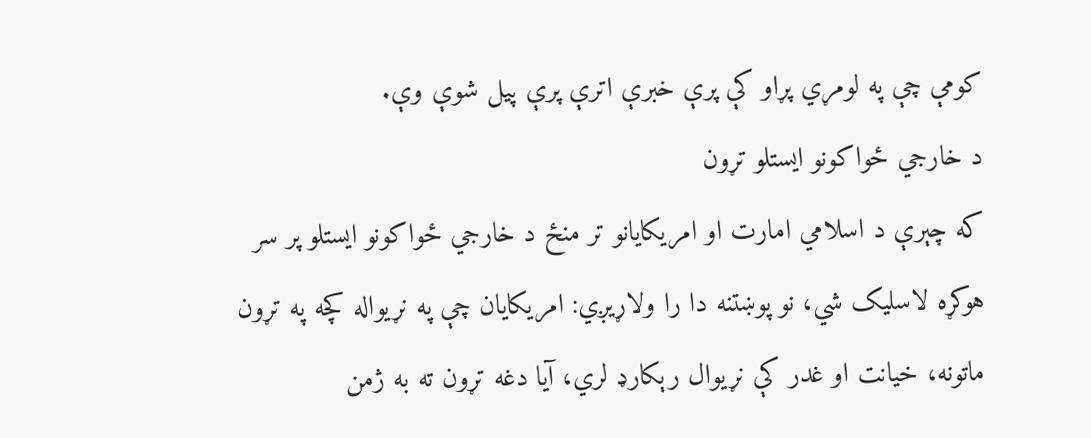کومې چې په لومړي پړاو کې پرې خبرې اترې پرې پیل شوې وې.
د خارجي ځواکونو ايستلو تړون
که چېرې د اسلامي امارت او امریکایانو تر منځ د خارجي ځواکونو ایستلو پر سر هوکړه لاسلیک شي، نو پوښتنه دا را ولاړیږي: امریکایان چې په نړیواله کچه په تړون ماتونه، خیانت او غدر کې نړیوال رېکارډ لري، آیا دغه تړون ته به ژمن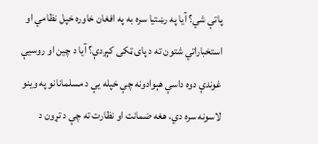پاتې شي؟ آیا په رښتیا سره به په افغان خاوره خپل نظامي او استخباراتي شتون ته د پای ټکی کېږدې؟ آیا د چین او روسیې غوندې دوه داسې هېوادونه چې خپله يې د مسلمانانو په وینو لاسونه سره دي، هغه ضمانت او نظارت ته چې د تړون د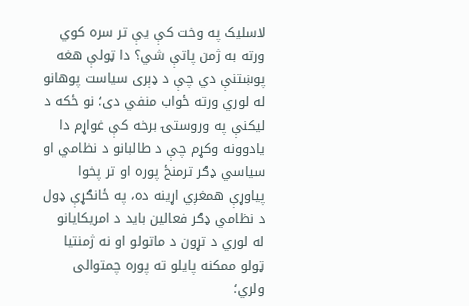لاسلیک په وخت کې یې تر سره کوي ورته به ژمن پاتې شي؟ دا ټولې هغه پوښتنې دي چې د ډېری سیاست پوهانو له لوري ورته ځواب منفي دی؛ نو ځکه د لیکنې په وروستۍ برخه کې غواړم دا یادوونه وکړم چې د طالبانو د نظامي او سیاسي ډګر ترمنځ پوره او تر پخوا پیاوړې همغږي اړینه ده، په ځانګړې ډول د نظامي ډګر فعالین باید د امریکایانو له لوري د تړون د ماتولو او نه ژمنتیا ټولو ممکنه پایلو ته پوره چمتوالی ولري؛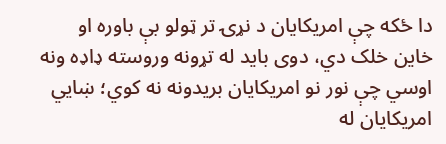دا ځکه چې امریکایان د نړۍ تر ټولو بې باوره او خاین خلک دي، دوی باید له تړونه وروسته ډاډه ونه اوسي چې نور نو امریکایان بریدونه نه کوي؛ ښایي امریکایان له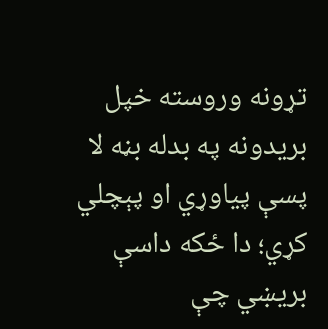تړونه وروسته خپل بریدونه په بدله بڼه لا پسې پیاوړي او پېچلي کړي؛ دا ځکه داسې بريښي چې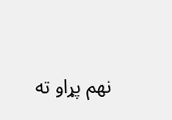نهم پړاو ته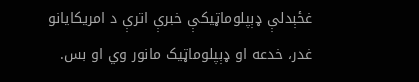غځېدلې ډېپلوماټیکې خبرې اترې د امریکایانو غدر، خدعه او ډېپلوماټیک مانور وي او بس.